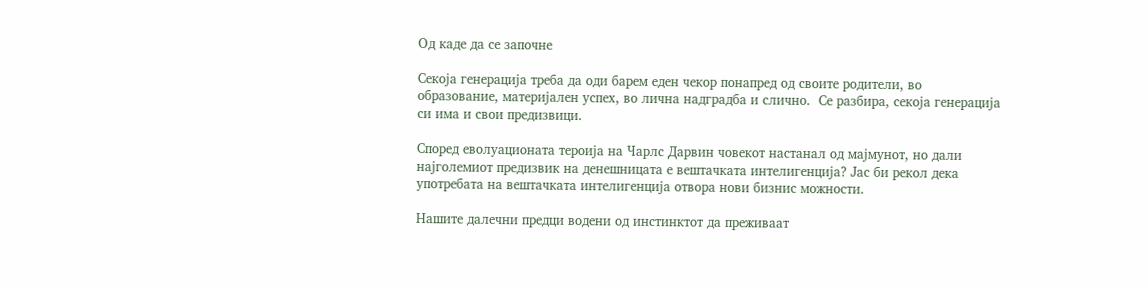Од каде да се започне

Секоја генерација треба да оди барем еден чекор понапред од своите родители, во образование, материјален успех, во лична надградба и слично.  Се разбира, секоја генерација си има и свои предизвици.

Според еволуационата тероија на Чарлс Дарвин човекот настанал од мајмунот, но дали најголемиот предизвик на денешницата е вештачката интелигенција? Јас би рекол дека употребата на вештачката интелигенција отвора нови бизнис можности.

Нашите далечни предци водени од инстинктот да преживаат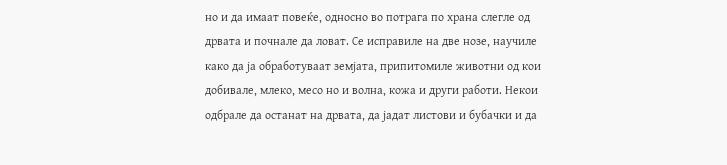но и да имаат повеќе, односно во потрага по храна слегле од дрвата и почнале да ловат. Се исправиле на две нозе, научиле како да ја обработуваат земјата, припитомиле животни од кои добивале, млеко, месо но и волна, кожа и други работи. Некои одбрале да останат на дрвата, да јадат листови и бубачки и да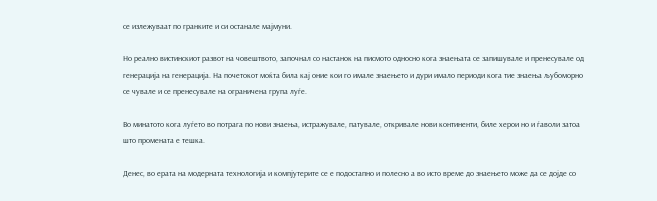се излежуваат по гранките и си останале мајмуни.

Но реално вистинскиот развот на човештвото, започнал со настанок на писмото односно кога знаењата се запишувале и пренесувале од генерација на генерација. На почетокот моќта била кај оние кои го имале знаењето и дури имало периоди кога тие знаења љубоморно се чувале и се пренесувале на ограничена група луѓе.

Во минатото кога луѓето во потрага по нови знаења, истражувале, патувале, откривале нови континенти, биле херои но и ѓаволи затоа што промената е тешка.

Денес, во ерата на модерната технологија и компјутерите се е подостапно и полесно а во исто време до знаењето може да се дојде со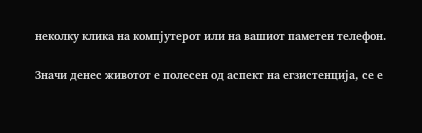неколку клика на компјутерот или на вашиот паметен телефон.

Значи денес животот е полесен од аспект на егзистенција, се е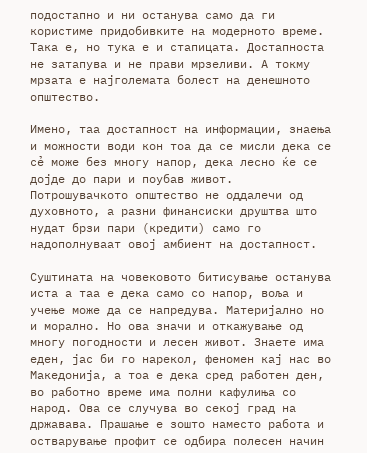подостапно и ни останува само да ги користиме придобивките на модерното време. Така е, но тука е и стапицата. Достапноста не затапува и не прави мрзеливи. А токму мрзата е најголемата болест на денешното општество.

Имено, таа достапност на информации, знаења и можности води кон тоа да се мисли дека се сẻ може без многу напор, дека лесно ќе се дојде до пари и поубав живот. Потрошувачкото општество не оддалечи од духовното, а разни финансиски друштва што нудат брзи пари (кредити) само го надополнуваат овој амбиент на достапност.

Суштината на човековото битисување останува иста а таа е дека само со напор, воља и учење може да се напредува. Материјално но и морално. Но ова значи и откажување од многу погодности и лесен живот. Знаете има еден, јас би го нарекол, феномен кај нас во Македонија, а тоа е дека сред работен ден, во работно време има полни кафулиња со народ. Ова се случува во секој град на државава. Прашање е зошто наместо работа и остварување профит се одбира полесен начин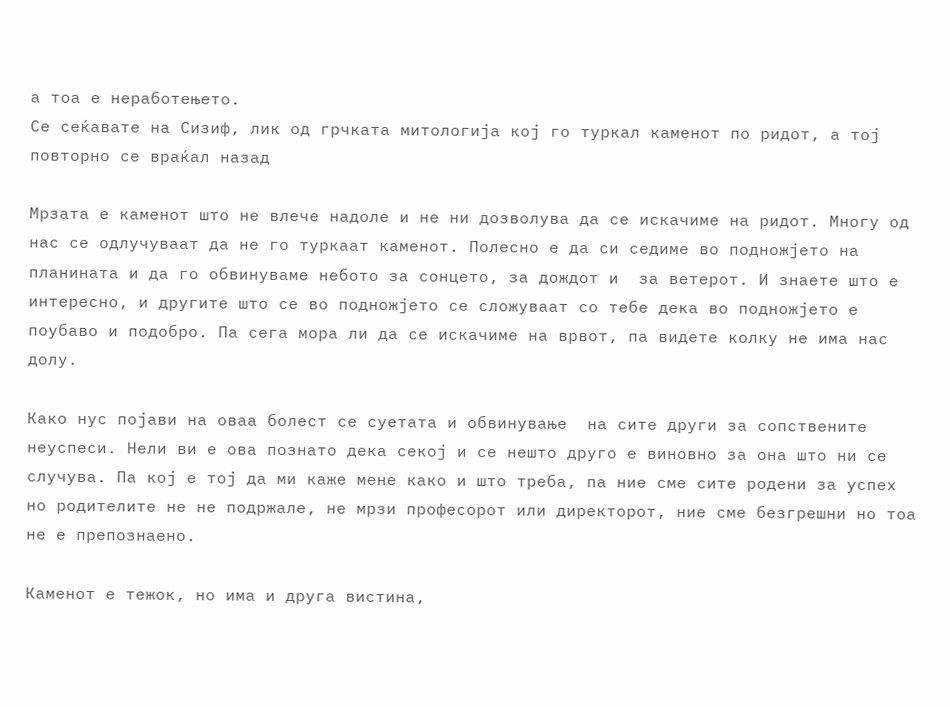а тоа е неработењето.
Се сеќавате на Сизиф, лик од грчката митологија кој го туркал каменот по ридот, а тој повторно се враќал назад

Мрзата е каменот што не влече надоле и не ни дозволува да се искачиме на ридот. Многу од нас се одлучуваат да не го туркаат каменот. Полесно е да си седиме во подножјето на планината и да го обвинуваме небото за сонцето, за дождот и  за ветерот. И знаете што е интересно, и другите што се во подножјето се сложуваат со тебе дека во подножјето е поубаво и подобро. Па сега мора ли да се искачиме на врвот, па видете колку не има нас долу.

Како нус појави на оваа болест се суетата и обвинување  на сите други за сопствените неуспеси. Нели ви е ова познато дека секој и се нешто друго е виновно за она што ни се случува. Па кој е тој да ми каже мене како и што треба, па ние сме сите родени за успех но родителите не не подржале, не мрзи професорот или директорот, ние сме безгрешни но тоа не е препознаено.

Каменот е тежок, но има и друга вистина,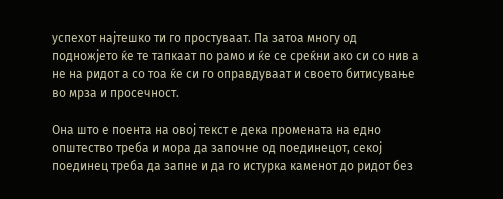успехот најтешко ти го простуваат. Па затоа многу од подножјето ќе те тапкаат по рамо и ќе се среќни ако си со нив а не на ридот а со тоа ќе си го оправдуваат и своето битисување во мрза и просечност.

Она што е поента на овој текст е дека промената на едно општество треба и мора да започне од поединецот, секој поединец треба да запне и да го истурка каменот до ридот без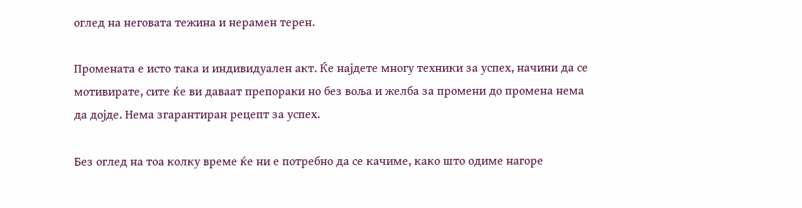оглед на неговата тежина и нерамен терен.

Промената е исто така и индивидуален акт. Ќе најдете многу техники за успех, начини да се мотивирате, сите ќе ви даваат препораки но без воља и желба за промени до промена нема да дојде. Нема згарантиран рецепт за успех.

Без оглед на тоа колку време ќе ни е потребно да се качиме, како што одиме нагоре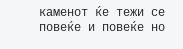каменот ќе тежи се повеќе и повеќе но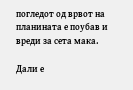погледот од врвот на планината е поубав и вреди за сета мака.

Дали е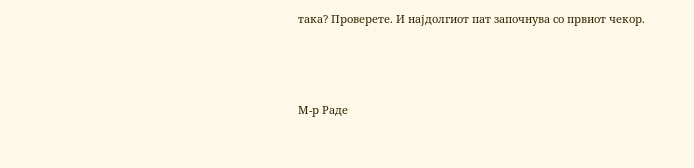така? Проверете. И најдолгиот пат започнува со првиот чекор.



М-р Раде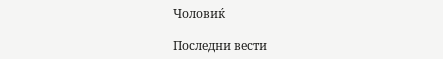Чоловиќ

Последни вести